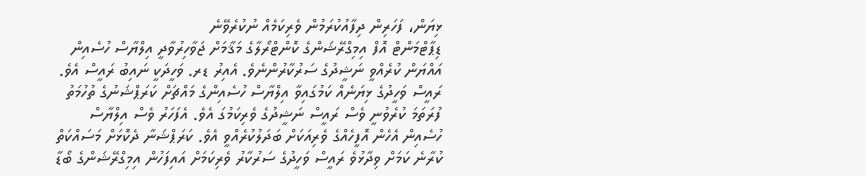ޅިޔަން، ފަހަރިން ދިފާއުކުރަމުން ވެރިކަމެއް ނުކުރެވޭނެ
ޑިޕާޓްމަންޓް އޮފް އިމިގްރޭޝަންގެ ކޮންޓްރޯލާގެ މަޤާމަށް ޖަވާހިރުވާދީ އިލްޔާސް ހުސެއިން އައްޔަން ކުރެއްވީ ނަޝީދުގެ ސަރުކާރުންނެވެ. އެއިރު ޑރ. ވަހީދަކީ ނައިބު ރައީސް އެވެ. ރައީސް ވަހީދުގެ ޅިޔަނެއް ކަމުގައިވާ އިލްޔާސް ހުސެއިންގެ މައްޗަށް ކަރަޕްޝަނުގެ ތުހުމަތު ފުރަތަމަ ކުރެވުނީ ވެސް ރައީސް ނަޝީދުގެ ވެރިކަމުގަ އެވެ. އެފަހަރު ވެސް އިލްޔާސް ހުސެއިން އެހެން އޮފީހެއްގެ ވެރިއަކަށް ބަދަލުކުރެއްވީ އެވެ. ކަރަޕްޝަނާ ދެކޮޅަށް މަސައްކަތް ކުރާނެ ކަމަށް ވިދާޅުވެ ރައީސް ވަހީދުގެ ސަރުކާރު ވެރިކަމަށް އައިފަހުން އިމިގްރޭޝަންގެ ބޯޑާ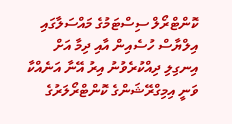ކޮންޓްރޯލް ސިސްޓަމުގެ މައްސަލާގައި އިލްޔާސް ހުސެއިން އާއި ދިމާ އަށް އިނގިލި ދިއްކުރެވުނު އިރު އޭނާ އަނެއްކާ ވަނީ އިމިގްރޭޝަންގެ ކޮންޓްރޯލަރުގެ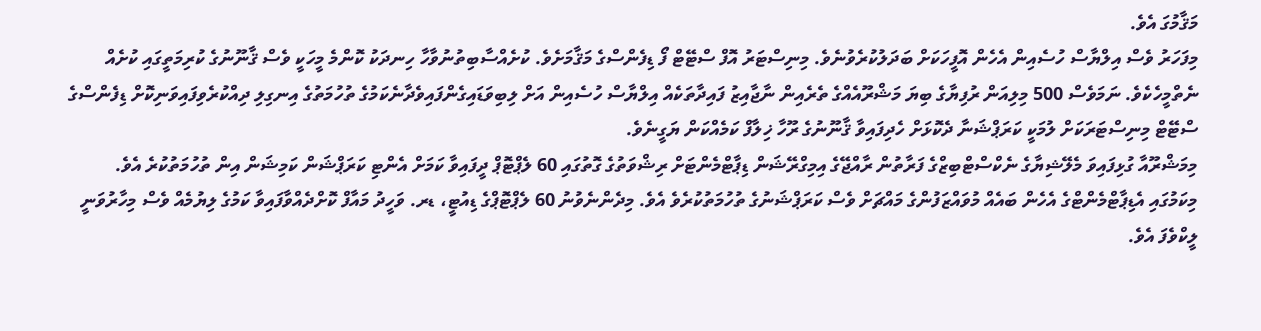މަޤާމުގަ އެވެ.
މިފަހަރު ވެސް އިލްޔާސް ހުސެއިން އެހެން އޮފީހަކަށް ބަދަލުކުރެވުނެވެ. މިނިސްޓަރު އޮފް ސްޓޭޓް ފޯ ޑިފެންސްގެ މަޤާމަށެވެ. ކުށެއްސާބިތުނުވާހާ ހިނދަކު ކޮންމެ މީހަކީ ވެސް ޤާނޫނުގެ ކުރިމަތީގައި ކުށެއް ނެތްމީހެކެވެ. ނަމަވެސް 500 މިލިއަން ރުފިޔާގެ ބިޔަ މަޝްރޫއެއްގެ ތެރެއިން ނާޖާއިޒު ފައިދާތަކެއް އިލްޔާސް ހުސެއިން އަށް ލިބިވަޑައިގެންފައިވެދާނެކަމުގެ ތުހުމަތުގެ އިނގިލި ދިއްކުރެވިފައިވަނިކޮށް ޑިފެންސްގެ ސްޓޭޓް މިނިސްޓަރަކަށް ލުމަކީ ކަރަޕްޝަނާ ދެކޮޅަށް ހެދިފައިވާ ޤާނޫނުގެ ރޫހާ ޚިލާފް ކަމެއްކަން ޔަގީނެވެ.
މިމަޝްރޫއާ ގުޅިފައިވަ މެލޭޝިޔާގެ ނެކްސްޓްބިޒްގެ ފަރާތުން ރާއްޖޭގެ އިމިގްރޭޝަން ޑިޕާޓްމެންޓަށް ރިޝްވަތުގެ ގޮތުގައި 60 ލެޕްޓޮޕް ދީފައިވާ ކަމަށް އެންޓި ކަރަޕްޝަން ކަމިޝަން އިން ތުހުމަތުކުރެ އެވެ. މިކަމުގައި އެޑިޕާޓްމެންޓްގެ އެހެން ބައެއް މުވައްޒަފުންގެ މައްޗަށް ވެސް ކަރަޕްޝަނުގެ ތުހުމަތުކުރެވެ އެވެ. މިދެންނެވުނު 60 ލެޕްޓޮޕްގެ ޑިއުޓީ، ޑރ. ވަހީދު މައާފް ކޮށްދެއްވާފައިވާ ކަމުގެ ލިޔުމެއް ވެސް މިހާރުވަނީ ލީކްވެފަ އެވެ.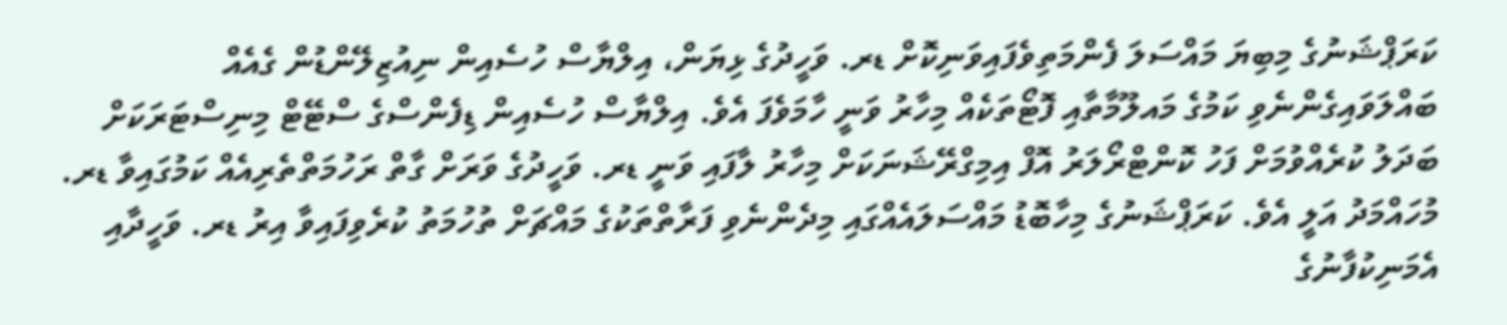ކަރަޕްޝަނުގެ މިބިޔަ މައްސަލަ ފެންމަތިވެފައިވަނިކޮށް ޑރ. ވަހީދުގެ ޅިޔަން، އިލްޔާސް ހުސެއިން ނިއުޒިލޭންޑުން ގެއެއް ބައްލަވައިގެންނެވި ކަމުގެ މައލޫމާތާއި ފޮޓޯތަކެއް މިހާރު ވަނީ ހާމަވެފަ އެވެ. އިލްޔާސް ހުސެއިން ޑިފެންސްގެ ސްޓޭޓް މިނިސްޓަރަކަށް ބަދަލު ކުރެއްވުމަށް ފަހު ކޮންޓްރޯލަރު އޮފް އިމިގްރޭޝަނަކަށް މިހާރު ލާފައި ވަނީ ޑރ. ވަހީދުގެ ވަރަށް ގާތް ރަހުމަތްތެރިއެއް ކަމުގައިވާ ޑރ. މުހައްމަދު އަލީ އެވެ. ކަރަޕްޝަނުގެ މިހާބޮޑު މައްސަލައެއްގައި މިދެންނެވި ފަރާތްތަކުގެ މައްޗަށް ތުހުމަތު ކުރެވިފައިވާ އިރު ޑރ. ވަހީދާއި އެމަނިކުފާނުގެ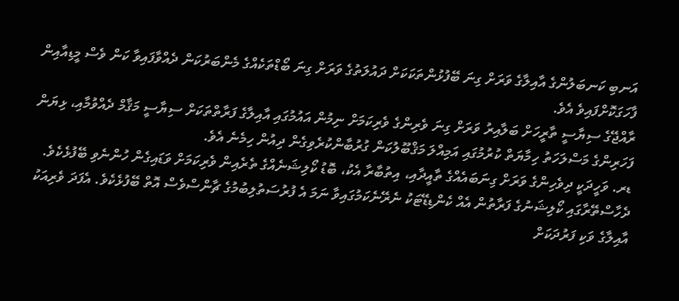އަނބި ކަނބަލުންގެ އާއިލާގެ ވަރަށް ގިނަ ބޭފުޅުންތަކަކަށް ދައުލަތުގެ ވަރަށް ގިނަ ބޯޑްތަކެއްގެ މެންބަރުކަން ދެއްވާފައިވާ ކަން ވެސް މީޑިއާއިން ފާހަގަކޮށްފައިވެ އެވެ.
ރާއްޖޭގެ ސިޔާސީ ތާރީހަށް ބަލާއިރު ވަރަށް ގިނަ ވެރިންގެ ވެރިކަމަށް ނިމުން އައުމުގައި އާއިލާގެ ފަރާތްތަކަށް ސިޔާސީ މަޤާމް ދެއްވުމާއި، ޅިޔަން ފަހަރިންގެ މަސްލަހަތު ހިމާޔަތް ކުރުމުގައި އަމިއްލަ މަޤްބޫލުކަން ގުރުބާންކުރެވިގެން ދިއުން ހިމެނެ އެވެ.
ޑރ. ވަހީދަކީ ދިވެހިންގެ ވަރަށް ގިނަބައެއްގެ ތާއީދާއި، އިތުބާރާ އެކު، ބޮޑު ކޯލިޝަނެއްގެ ތެރެއިން ވެރިކަމަށް ވަޑައިގެން ހުންނެވި ބޭފުޅެކެވެ. ދެހާސްތޭރާގައި ކޯލިޝަނުގެ ފަރާތުން އެއް ކެންޑިޑޭޓަކު ނެރޭނެކަމުގައިވާ ނަމަ އެ ފުރުސަތުލިބުމުގެ ޗާންސްވެސް އޮތް ބޭފުޅެކެވެ. އެފަދަ ވެރިއަކު އާއިލާގެ ވަކި ފަރުދަކަށް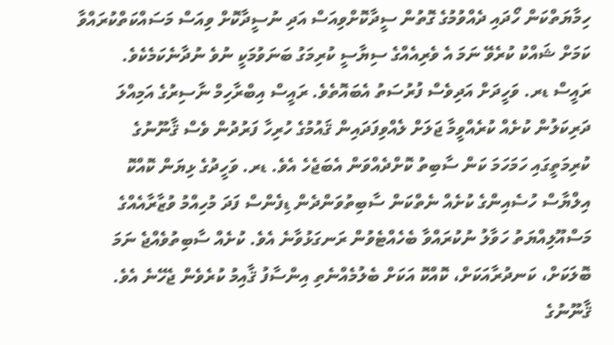ހިމާޔަތްކަން ހޯދައި ދެއްވުމުގެ ގޮތުން ސީދާކޮށްވިއަސް އަދި ނުސީދާކޮށް ވިއަސް މަސައްކަތްކުރައްވާ ކަމަށް ޝައްކު ކުރެވޭ ނަމަ އެ ވެރިއެއްގެ ސިޔާސީ ކުރިމަގު ބަނަވުމަކީ ނުވެ ނުދާނެކަމެކެވެ.
ރައީސް ޑރ. ވަހީދަށް އަދިވެސް ފުރުސަތު އެބައޮތެވެ. ރައީސް އިބްރާހިމް ނާސިރުގެ އަމިއްލަ ދަރިކަލުން ކުށެއް ކުރެއްވީމާ ޖަލަށް ލެއްވިފަދައިން ޤައުމުގެ ހުރިހާ ފަރުދުން ވެސް ޤާނޫނުގެ ކުރިމަތީގައި ހަމަހަމަ ކަން ސާބިތު ކޮށްދެއްވަން އެބަޖެހެ އެވެ. ޑރ. ވަހީދުގެ ޅިޔަން ކޮއްކޮ އިލްޔާސް ހުސެއިންގެ ކުށެއް ނެތްކަން ސާބިތުވަންދެން ޑިފެންސް ފަދަ މުހިއްމު ވުޒާރާއެއްގެ މަސްއޫލިއްޔަތު ހަވާލު ނުކުރައްވާ ބެހެއްޓެވުން ރަނގަޅުވާނެ އެވެ. ކުށެއް ސާބިތުވެއްޖެ ނަމަ ބޮލަކަށް، ކަނދުރާއަކަށް، ކޮއްކޮ އަކަށް ބެލުމެއްނެތި އިންސާފު ޤާއިމު ކުރެވެން ޖެހޭނެ އެވެ. ޤާނޫނުގެ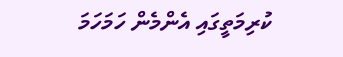ކުރިމަތީގައި އެންމެން ހަމަހަމަ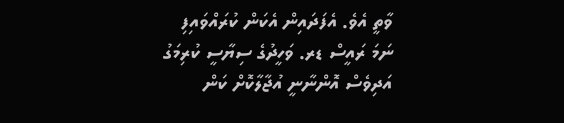ވާތީ އެވެ. އެފަދައިން އެކަން ކުރައްވައިފި ނަމަ ރައީސް ޑރ. ވަހީދުގެ ސިޔާސީ ކުރިމަގު އަދިވެސް އޮންނާނީ އުޖާލާކޮށް ކަން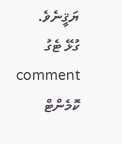ޔަޤީނެވެ.
ގުޅޭ ޓެގު
comment ކޮމެންޓް